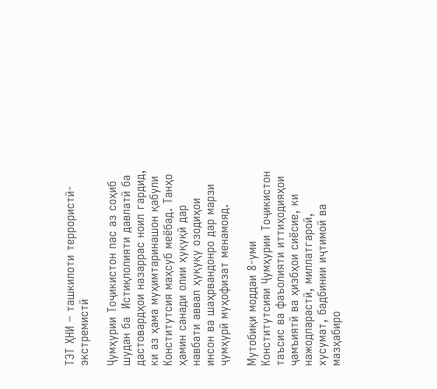ТЭТ ҲНИ – ташкилоти террористӣ-экстремистӣ

Ҷумҳурии Тоҷикистон пас аз соҳиб шудан ба  Истиқлолияти давлатӣ ба дастовардҳои назаррас ноил гардид, ки аз ҳама муҳимтаринашон қабули Конститутсия маҳсуб меёбад. Танҳо  ҳамин санади олии ҳуқуқӣ дар навбати аввал ҳуқуқу озодиҳои инсон ва шаҳрвандонро дар марзи ҷумҳурӣ муҳофизат менамояд.

Мутобиқи моддаи 8-уми Конститутсияи Ҷумҳурии Тоҷикистон таъсис ва фаъолияти иттиҳодияҳои ҷамъиятӣ ва ҳизбҳои сиёсие, ки нажодпарастӣ, миллатгароӣ, хусумат, бадбинии иҷтимоӣ ва мазҳабиро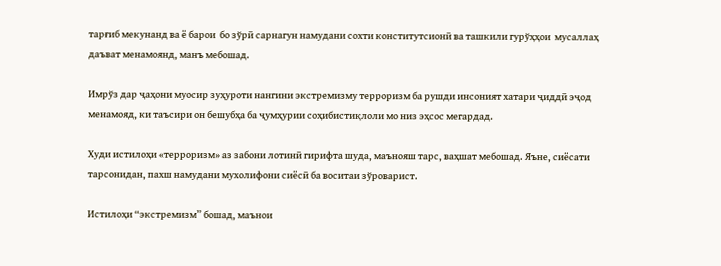тарғиб мекунанд ва ё барои  бо зўрӣ сарнагун намудани сохти конститутсионӣ ва ташкили гурўҳҳои  мусаллаҳ даъват менамоянд, манъ мебошад.

Имрўз дар ҷаҳони муосир зуҳуроти нангини экстремизму терроризм ба рушди инсоният хатари ҷиддӣ эҷод менамояд, ки таъсири он бешубҳа ба ҷумҳурии соҳибистиқлоли мо низ эҳсос мегардад.

Худи истилоҳи «терроризм» аз забони лотинӣ гирифта шуда, маънояш тарс, ваҳшат мебошад. Яъне, сиёсати тарсонидан, пахш намудани мухолифони сиёсӣ ба воситаи зўроварист.

Истилоҳи “экстремизм” бошад, маънои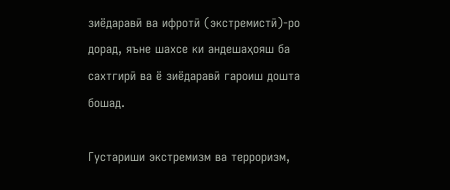зиёдаравӣ ва ифротӣ (экстремистӣ)-ро дорад, яъне шахсе ки андешаҳояш ба сахтгирӣ ва ё зиёдаравӣ гароиш дошта бошад.

Густариши экстремизм ва терроризм,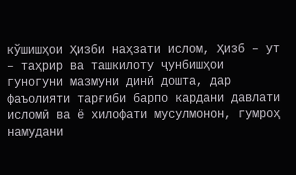кўшишҳои Ҳизби наҳзати ислом, Ҳизб – ут – таҳрир ва ташкилоту ҷунбишҳои гуногуни мазмуни динӣ дошта, дар фаъолияти тарғиби барпо кардани давлати исломӣ ва ё хилофати мусулмонон, гумроҳ намудани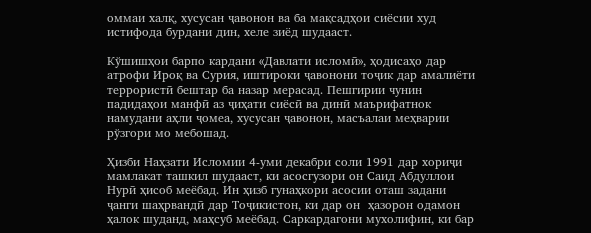оммаи халқ, хусусан ҷавонон ва ба мақсадҳои сиёсии худ истифода бурдани дин, хеле зиёд шудааст.

Кўшишҳои барпо кардани «Давлати исломӣ», ҳодисаҳо дар атрофи Ироқ ва Сурия, иштироки ҷавонони тоҷик дар амалиёти террористӣ бештар ба назар мерасад. Пешгирии чунин падидаҳои манфӣ аз ҷиҳати сиёсӣ ва динӣ маърифатнок намудани аҳли ҷомеа, хусусан ҷавонон, масъалаи меҳварии рўзгори мо мебошад.

Ҳизби Наҳзати Исломии 4-уми декабри соли 1991 дар хориҷи мамлакат ташкил шудааст, ки асосгузори он Саид Абдуллои Нурӣ ҳисоб меёбад. Ин ҳизб гунаҳкори асосии оташ задани ҷанги шаҳрвандӣ дар Тоҷикистон, ки дар он  ҳазорон одамон ҳалок шуданд, маҳсуб меёбад. Саркардагони мухолифин, ки бар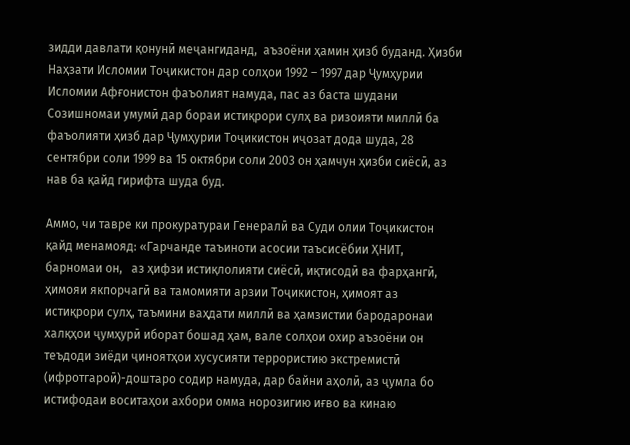зидди давлати қонунӣ меҷангиданд,  аъзоёни ҳамин ҳизб буданд. Ҳизби Наҳзати Исломии Тоҷикистон дар солҳои 1992 – 1997 дар Ҷумҳурии Исломии Афғонистон фаъолият намуда, пас аз баста шудани Созишномаи умумӣ дар бораи истиқрори сулҳ ва ризоияти миллӣ ба фаъолияти ҳизб дар Ҷумҳурии Тоҷикистон иҷозат дода шуда, 28 сентябри соли 1999 ва 15 октябри соли 2003 он ҳамчун ҳизби сиёсӣ, аз нав ба қайд гирифта шуда буд.

Аммо, чи тавре ки прокуратураи Генералӣ ва Суди олии Тоҷикистон қайд менамояд: «Гарчанде таъиноти асосии таъсисёбии ҲНИТ, барномаи он,   аз ҳифзи истиқлолияти сиёсӣ, иқтисодӣ ва фарҳангӣ, ҳимояи якпорчагӣ ва тамомияти арзии Тоҷикистон, ҳимоят аз истиқрори сулҳ, таъмини ваҳдати миллӣ ва ҳамзистии бародаронаи халқҳои ҷумҳурӣ иборат бошад ҳам, вале солҳои охир аъзоёни он теъдоди зиёди ҷиноятҳои хусусияти террористию экстремистӣ (ифротгароӣ)-доштаро содир намуда, дар байни аҳолӣ, аз ҷумла бо истифодаи воситаҳои ахбори омма норозигию иғво ва кинаю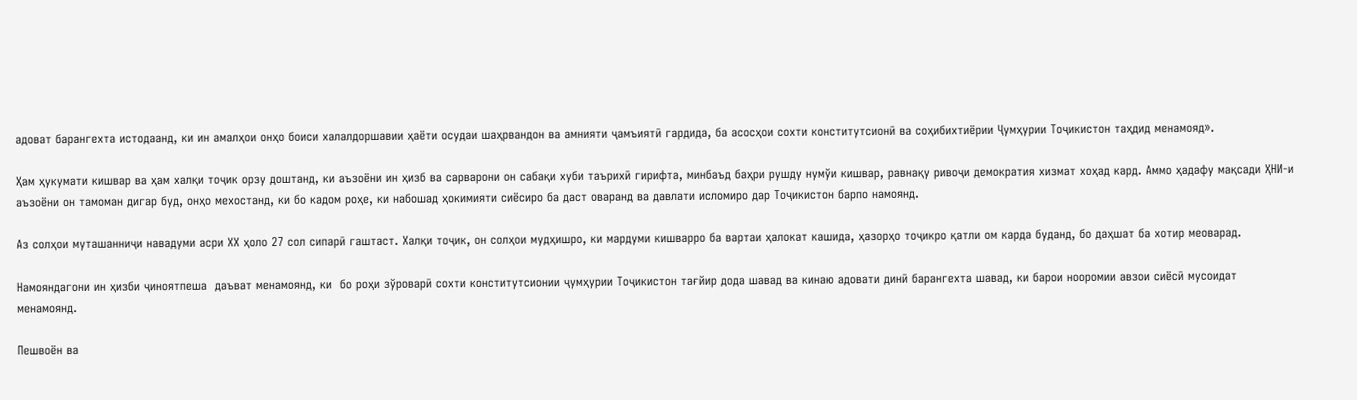адоват барангехта истодаанд, ки ин амалҳои онҳо боиси халалдоршавии ҳаёти осудаи шаҳрвандон ва амнияти ҷамъиятӣ гардида, ба асосҳои сохти конститутсионӣ ва соҳибихтиёрии Ҷумҳурии Тоҷикистон таҳдид менамояд».

Ҳам ҳукумати кишвар ва ҳам халқи тоҷик орзу доштанд, ки аъзоёни ин ҳизб ва сарварони он сабақи хуби таърихӣ гирифта, минбаъд баҳри рушду нумўи кишвар, равнақу ривоҷи демократия хизмат хоҳад кард. Аммо ҳадафу мақсади ҲНИ-и аъзоёни он тамоман дигар буд, онҳо мехостанд, ки бо кадом роҳе, ки набошад ҳокимияти сиёсиро ба даст оваранд ва давлати исломиро дар Тоҷикистон барпо намоянд.

Аз солҳои муташанниҷи навадуми асри ХХ ҳоло 27 сол сипарӣ гаштаст. Халқи тоҷик, он солҳои мудҳишро, ки мардуми кишварро ба вартаи ҳалокат кашида, ҳазорҳо тоҷикро қатли ом карда буданд, бо даҳшат ба хотир меоварад.

Намояндагони ин ҳизби ҷиноятпеша  даъват менамоянд, ки  бо роҳи зўроварӣ сохти конститутсионии ҷумҳурии Тоҷикистон тағйир дода шавад ва кинаю адовати динӣ барангехта шавад, ки барои нооромии авзои сиёсӣ мусоидат менамоянд.

Пешвоён ва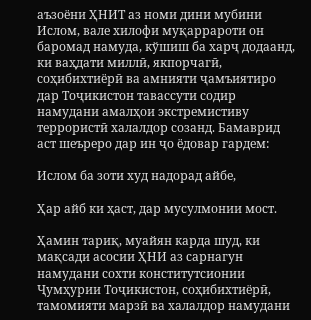аъзоёни ҲНИТ аз номи дини мубини Ислом, вале хилофи муқаррароти он баромад намуда, кўшиш ба харҷ додаанд, ки ваҳдати миллӣ, якпорчагӣ, соҳибихтиёрӣ ва амнияти ҷамъиятиро дар Тоҷикистон тавассути содир намудани амалҳои экстремистиву террористӣ халалдор созанд. Бамаврид аст шеъреро дар ин ҷо ёдовар гардем:

Ислом ба зоти худ надорад айбе,

Ҳар айб ки ҳаст, дар мусулмонии мост.

Ҳамин тариқ, муайян карда шуд, ки мақсади асосии ҲНИ аз сарнагун намудани сохти конститутсионии Ҷумҳурии Тоҷикистон, соҳибихтиёрӣ, тамомияти марзӣ ва халалдор намудани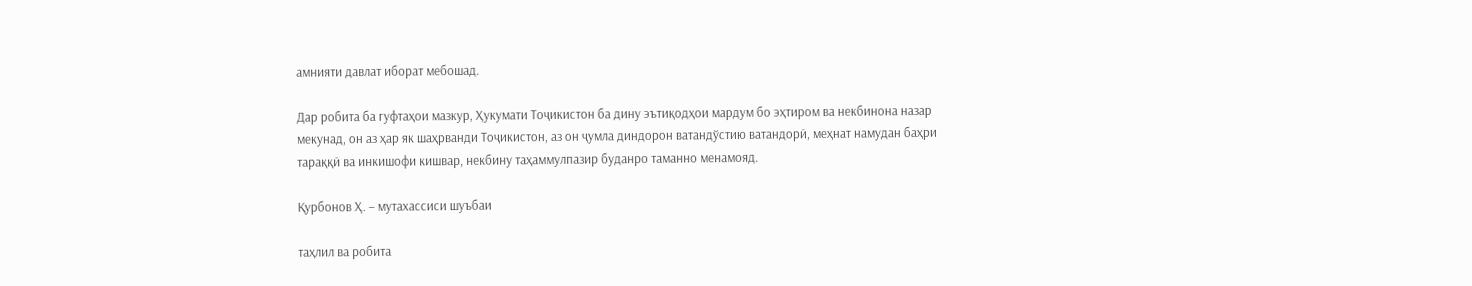амнияти давлат иборат мебошад.

Дар робита ба гуфтаҳои мазкур, Ҳукумати Тоҷикистон ба дину эътиқодҳои мардум бо эҳтиром ва некбинона назар мекунад, он аз ҳар як шаҳрванди Тоҷикистон, аз он ҷумла диндорон ватандўстию ватандорӣ, меҳнат намудан баҳри тараққӣ ва инкишофи кишвар, некбину таҳаммулпазир буданро таманно менамояд.

Қурбонов Ҳ. – мутахассиси шуъбаи

таҳлил ва робита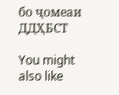бо ҷомеаи ДДҲБСТ

You might also like